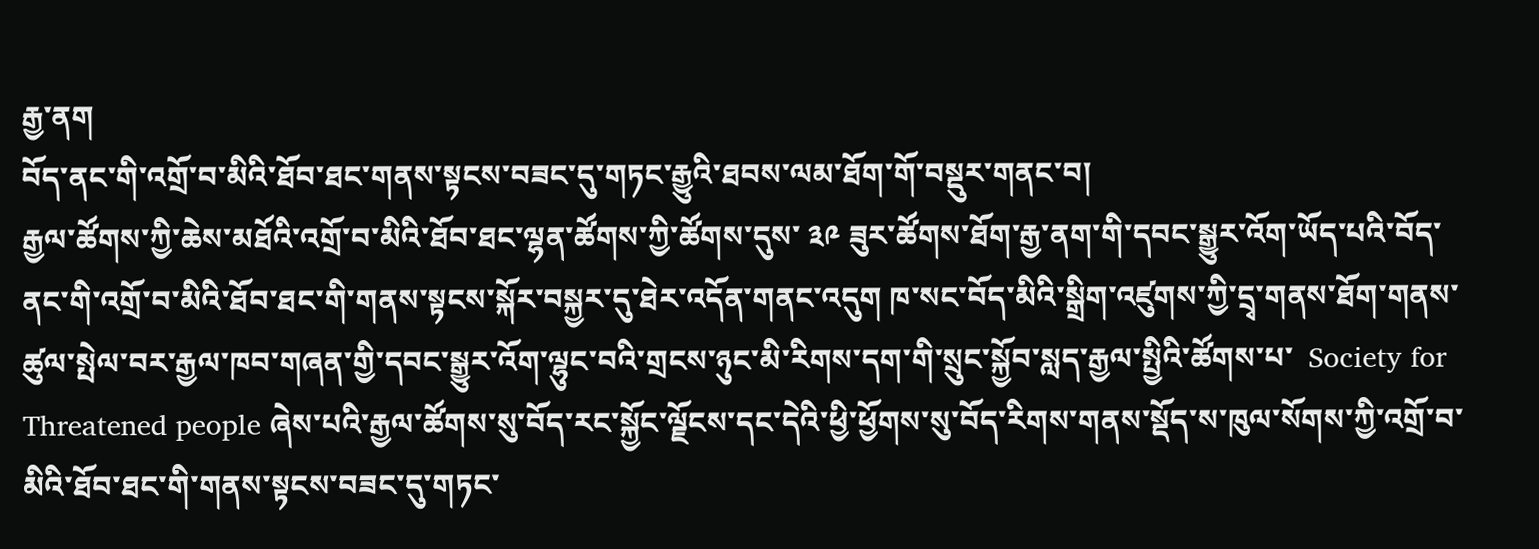རྒྱ་ནག
བོད་ནང་གི་འགྲོ་བ་མིའི་ཐོབ་ཐང་གནས་སྟངས་བཟང་དུ་གཏང་རྒྱུའི་ཐབས་ལམ་ཐོག་གོ་བསྡུར་གནང་བ།
རྒྱལ་ཚོགས་ཀྱི་ཆེས་མཐོའི་འགྲོ་བ་མིའི་ཐོབ་ཐང་ལྷན་ཚོགས་ཀྱི་ཚོགས་དུས་ ༣༩ ཟུར་ཚོགས་ཐོག་རྒྱ་ནག་གི་དབང་སྒྱུར་འོག་ཡོད་པའི་བོད་ནང་གི་འགྲོ་བ་མིའི་ཐོབ་ཐང་གི་གནས་སྟངས་སྐོར་བསྐྱར་དུ་ཐེར་འདོན་གནང་འདུག ཁ་སང་བོད་མིའི་སྒྲིག་འཛུགས་ཀྱི་དྲྭ་གནས་ཐོག་གནས་ཚུལ་སྤེལ་བར་རྒྱལ་ཁབ་གཞན་གྱི་དབང་སྒྱུར་འོག་ལྷུང་བའི་གྲངས་ཉུང་མི་རིགས་དག་གི་སྲུང་སྐྱོབ་སླད་རྒྱལ་སྤྱིའི་ཚོགས་པ་  Society for Threatened people ཞེས་པའི་རྒྱལ་ཚོགས་སུ་བོད་རང་སྐྱོང་ལྗོངས་དང་དེའི་ཕྱི་ཕྱོགས་སུ་བོད་རིགས་གནས་སྡོད་ས་ཁུལ་སོགས་ཀྱི་འགྲོ་བ་མིའི་ཐོབ་ཐང་གི་གནས་སྟངས་བཟང་དུ་གཏང་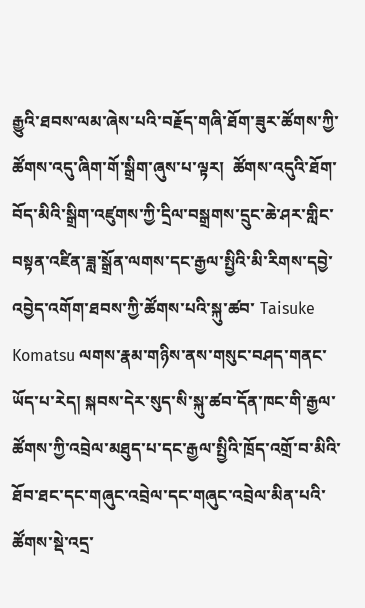རྒྱུའི་ཐབས་ལམ་ཞེས་པའི་བརྗོད་གཞི་ཐོག་ཟུར་ཚོགས་ཀྱི་ཚོགས་འདུ་ཞིག་གོ་སྒྲིག་ཞུས་པ་ལྟར།  ཚོགས་འདུའི་ཐོག་བོད་མིའི་སྒྲིག་འཛུགས་ཀྱི་དྲིལ་བསྒྲགས་དྲུང་ཆེ་ཤར་གླིང་བསྟན་འཛིན་ཟླ་སྒྲོན་ལགས་དང་རྒྱལ་སྤྱིའི་མི་རིགས་དབྱེ་འབྱེད་འགོག་ཐབས་ཀྱི་ཚོགས་པའི་སྐུ་ཚབ་ Taisuke Komatsu ལགས་རྣམ་གཉིས་ནས་གསུང་བཤད་གནང་ཡོད་པ་རེད། སྐབས་དེར་སུད་སི་སྐུ་ཚབ་དོན་ཁང་གི་རྒྱལ་ཚོགས་ཀྱི་འབྲེལ་མཐུད་པ་དང་རྒྱལ་སྤྱིའི་ཁྲོད་འགྲོ་བ་མིའི་ཐོབ་ཐང་དང་གཞུང་འབྲེལ་དང་གཞུང་འབྲེལ་མིན་པའི་ཚོགས་སྡེ་འདྲ་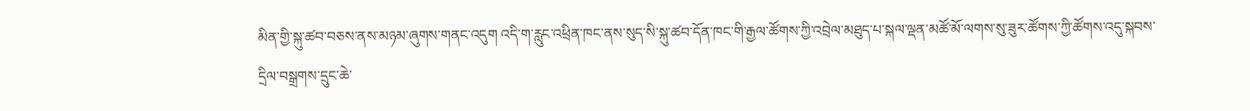མིན་གྱི་སྐུ་ཚབ་བཅས་ནས་མཉམ་ཞུགས་གནང་འདུག འདི་ག་རླུང་འཕྲིན་ཁང་ནས་སུད་སི་སྐུ་ཚབ་དོན་ཁང་གི་རྒྱལ་ཚོགས་ཀྱི་འབྲེལ་མཐུད་པ་སྐལ་ལྡན་མཚོ་མོ་ལགས་སུ་ཟུར་ཚོགས་ཀྱི་ཚོགས་འདུ་སྐབས་དྲིལ་བསྒྲགས་དྲུང་ཆེ་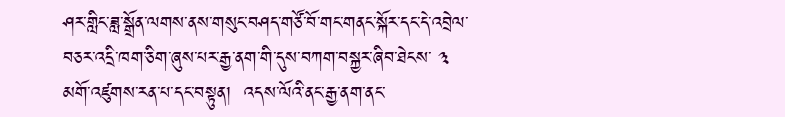ཤར་གླིང་ཟླ་སྒྲོན་ལགས་ནས་གསུང་བཤད་གཙོ་བོ་གང་གནང་སྐོར་དང་དེ་འབྲེལ་བཅར་འདྲི་ཁག་ཅིག་ཞུས་པར་རྒྱ་ནག་གི་དུས་བཀག་བསྐྱར་ཞིབ་ཐེངས་ ༣ མགོ་འཛུགས་རན་པ་དང་བསྟུན།  འདས་ལོའི་ནང་རྒྱ་ནག་ནང་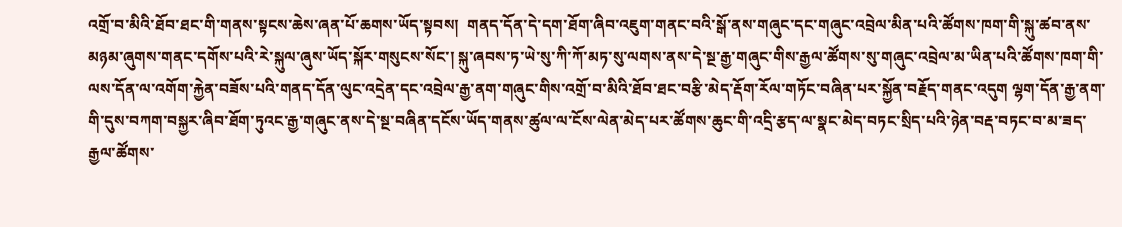འགྲོ་བ་མིའི་ཐོབ་ཐང་གི་གནས་སྟངས་ཆེས་ཞན་པོ་ཆགས་ཡོད་སྟབས།  གནད་དོན་དེ་དག་ཐོག་ཞིབ་འཇུག་གནང་བའི་སྒོ་ནས་གཞུང་དང་གཞུང་འབྲེལ་མིན་པའི་ཚོགས་ཁག་གི་སྐུ་ཚབ་ནས་མཉམ་ཞུགས་གནང་དགོས་པའི་རེ་སྐུལ་ཞུས་ཡོད་སྐོར་གསུངས་སོང་། སྐུ་ཞབས་ཏ་ཡེ་སུ་ཀི་ཀོ་མཏ་སུ་ལགས་ནས་དེ་སྔ་རྒྱ་གཞུང་གིས་རྒྱལ་ཚོགས་སུ་གཞུང་འབྲེལ་མ་ཡིན་པའི་ཚོགས་ཁག་གི་ལས་དོན་ལ་འགོག་རྐྱེན་བཟོས་པའི་གནད་དོན་ལུང་འདྲེན་དང་འབྲེལ་རྒྱ་ནག་གཞུང་གིས་འགྲོ་བ་མིའི་ཐོབ་ཐང་བརྩི་མེད་རྡོག་རོལ་གཏོང་བཞིན་པར་སྐྱོན་བརྗོད་གནང་འདུག ལྷག་དོན་རྒྱ་ནག་གི་དུས་བཀག་བསྐྱར་ཞིབ་ཐོག་ཏུའང་རྒྱ་གཞུང་ནས་དེ་སྔ་བཞིན་དངོས་ཡོད་གནས་ཚུལ་ལ་ངོས་ལེན་མེད་པར་ཚོགས་ཆུང་གི་འདྲི་རྩད་ལ་སྣང་མེད་བཏང་སྲིད་པའི་ཉེན་བརྡ་བཏང་བ་མ་ཟད་རྒྱལ་ཚོགས་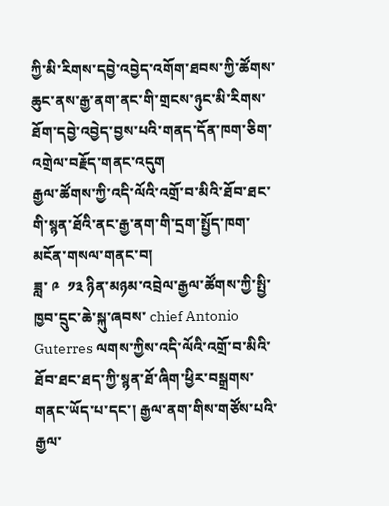ཀྱི་མི་རིགས་དབྱེ་འབྱེད་འགོག་ཐབས་ཀྱི་ཚོགས་ཆུང་ནས་རྒྱ་ནག་ནང་གི་གྲངས་ཉུང་མི་རིགས་ཐོག་དབྱེ་འབྱེད་བྱས་པའི་གནད་དོན་ཁག་ཅིག་འགྲེལ་བརྗོད་གནང་འདུག
རྒྱལ་ཚོགས་ཀྱི་འདི་ལོའི་འགྲོ་བ་མིའི་ཐོབ་ཐང་གི་སྙན་ཐོའི་ནང་རྒྱ་ནག་གི་དྲག་སྤྱོད་ཁག་མངོན་གསལ་གནང་བ།
ཟླ་ ༩  ༡༣ ཉིན་མཉམ་འབྲེལ་རྒྱལ་ཚོགས་ཀྱི་སྤྱི་ཁྱབ་དྲུང་ཆེ་སྐུ་ཞབས་ chief Antonio Guterres ལགས་ཀྱིས་འདི་ལོའི་འགྲོ་བ་མིའི་ཐོབ་ཐང་ཐད་ཀྱི་སྙན་ཐོ་ཞིག་ཕྱིར་བསྒྲགས་གནང་ཡོད་པ་དང་། རྒྱལ་ནག་གིས་གཙོས་པའི་རྒྱལ་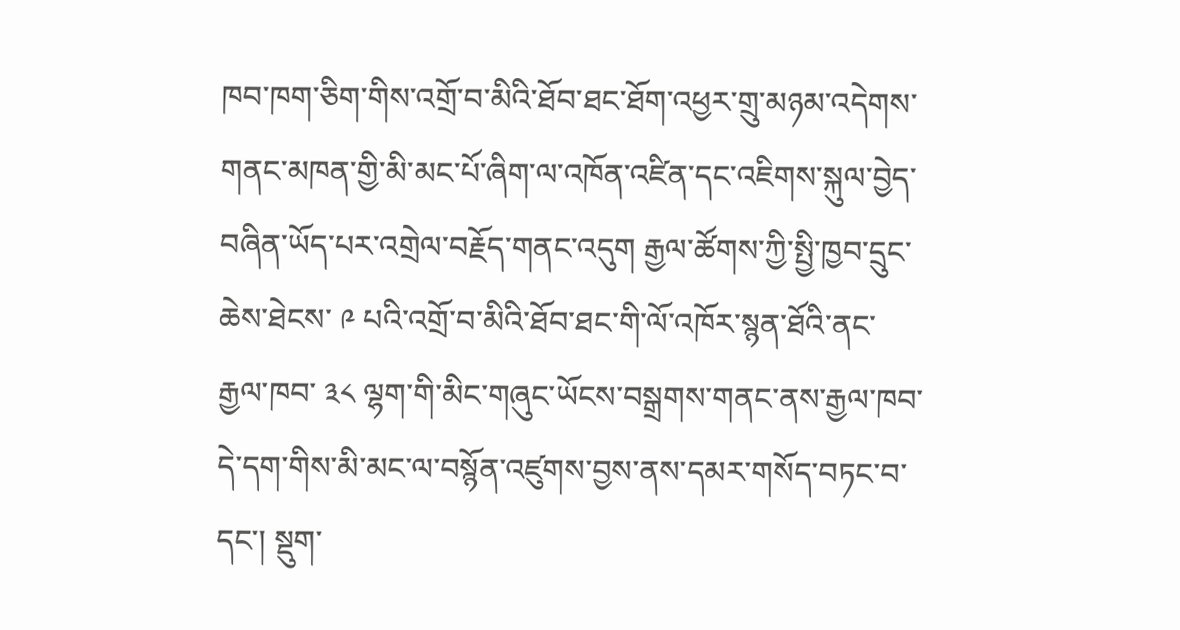ཁབ་ཁག་ཅིག་གིས་འགྲོ་བ་མིའི་ཐོབ་ཐང་ཐོག་འཕྱར་གྲུ་མཉམ་འདེགས་གནང་མཁན་གྱི་མི་མང་པོ་ཞིག་ལ་འཁོན་འཛིན་དང་འཇིགས་སྐུལ་བྱེད་བཞིན་ཡོད་པར་འགྲེལ་བརྗོད་གནང་འདུག རྒྱལ་ཚོགས་ཀྱི་སྤྱི་ཁྱབ་དྲུང་ཆེས་ཐེངས་ ༩ པའི་འགྲོ་བ་མིའི་ཐོབ་ཐང་གི་ལོ་འཁོར་སྙན་ཐོའི་ནང་རྒྱལ་ཁབ་ ༣༨ ལྷག་གི་མིང་གཞུང་ཡོངས་བསྒྲགས་གནང་ནས་རྒྱལ་ཁབ་དེ་དག་གིས་མི་མང་ལ་བསྙོན་འཛུགས་བྱས་ནས་དམར་གསོད་བཏང་བ་དང་། སྡུག་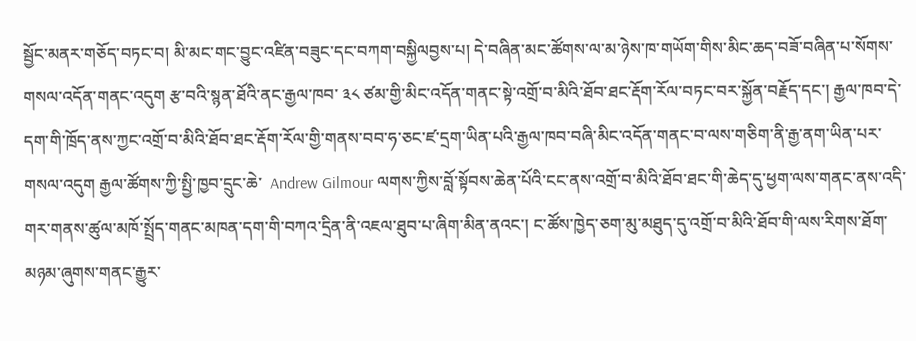སྦྱོང་མནར་གཅོད་བཏང་བ། མི་མང་གང་བྱུང་འཛིན་བཟུང་དང་བཀག་བསྐྱིལབྱས་པ། དེ་བཞིན་མང་ཚོགས་ལ་མ་ཉེས་ཁ་གཡོག་གིས་མིང་ཆད་བཟོ་བཞིན་པ་སོགས་གསལ་འདོན་གནང་འདུག རྩ་བའི་སྙན་ཐོའི་ནང་རྒྱལ་ཁབ་ ༣༨ ཙམ་གྱི་མིང་འདོན་གནང་སྟེ་འགྲོ་བ་མིའི་ཐོབ་ཐང་རྡོག་རོལ་བཏང་བར་སྐྱོན་བརྗོད་དང་། རྒྱལ་ཁབ་དེ་དག་གི་ཁྲོད་ནས་ཀྱང་འགྲོ་བ་མིའི་ཐོབ་ཐང་རྡོག་རོལ་གྱི་གནས་བབ་ཧ་ཅང་ཛ་དྲག་ཡིན་པའི་རྒྱལ་ཁབ་བཞི་མིང་འདོན་གནང་བ་ལས་གཅིག་ནི་རྒྱ་ནག་ཡིན་པར་གསལ་འདུག རྒྱལ་ཚོགས་ཀྱི་སྤྱི་ཁྱབ་དྲུང་ཆེ་  Andrew Gilmour ལགས་ཀྱིས་བློ་སྟོབས་ཆེན་པོའི་ངང་ནས་འགྲོ་བ་མིའི་ཐོབ་ཐང་གི་ཆེད་དུ་ཕྱག་ལས་གནང་ནས་འདི་གར་གནས་ཚུལ་མཁོ་སྤྲོད་གནང་མཁན་དག་གི་བཀའ་དྲིན་ནི་འཇལ་ཐུབ་པ་ཞིག་མིན་ནའང་། ང་ཚོས་ཁྱེད་ཅག་མུ་མཐུད་དུ་འགྲོ་བ་མིའི་ཐོབ་གི་ལས་རིགས་ཐོག་མཉམ་ཞུགས་གནང་རྒྱུར་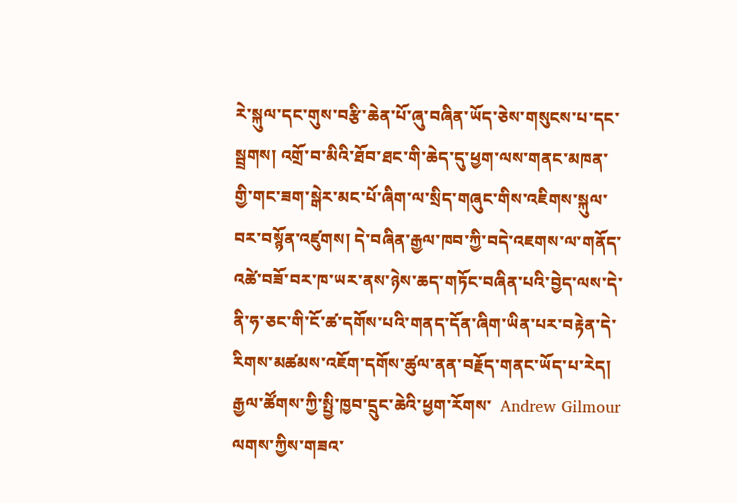རེ་སྐུལ་དང་གུས་བརྩི་ཆེན་པོ་ཞུ་བཞིན་ཡོད་ཅེས་གསུངས་པ་དང་སྦྲགས། འགྲོ་བ་མིའི་ཐོབ་ཐང་གི་ཆེད་དུ་ཕྱག་ལས་གནང་མཁན་གྱི་གང་ཟག་སྒེར་མང་པོ་ཞིག་ལ་སྲིད་གཞུང་གིས་འཇིགས་སྐུལ་བར་བསྙོན་འཛུགས། དེ་བཞིན་རྒྱལ་ཁབ་ཀྱི་བདེ་འཇགས་ལ་གནོད་འཚེ་བཟོ་བར་ཁ་ཡར་ནས་ཉེས་ཆད་གཏོང་བཞིན་པའི་བྱེད་ལས་དེ་ནི་ཧ་ཅང་གི་ངོ་ཚ་དགོས་པའི་གནད་དོན་ཞིག་ཡིན་པར་བརྟེན་དེ་རིགས་མཚམས་འཇོག་དགོས་ཚུལ་ནན་བརྗོད་གནང་ཡོད་པ་རེད། རྒྱལ་ཚོགས་ཀྱི་སྤྱི་ཁྱབ་དྲུང་ཆེའི་ཕྱག་རོགས་  Andrew Gilmour ལགས་ཀྱིས་གཟའ་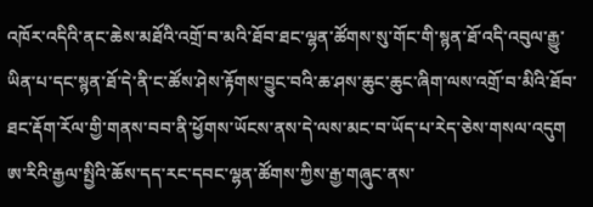འཁོར་འདིའི་ནང་ཆེས་མཐོའི་འགྲོ་བ་མའི་ཐོབ་ཐང་ལྷན་ཚོགས་སུ་གོང་གི་སྙན་ཐོ་འདི་འབུལ་རྒྱུ་ཡིན་པ་དང་སྙན་ཐོ་དེ་ནི་ང་ཚོས་ཤེས་རྟོགས་བྱུང་བའི་ཆ་ཤས་ཆུང་ཆུང་ཞིག་ལས་འགྲོ་བ་མིའི་ཐོབ་ཐང་རྡོག་རོལ་གྱི་གནས་བབ་ནི་ཕྱོགས་ཡོངས་ནས་དེ་ལས་མང་བ་ཡོད་པ་རེད་ཅེས་གསལ་འདུག
ཨ་རིའི་རྒྱལ་སྤྱིའི་ཆོས་དད་རང་དབང་ལྷན་ཚོགས་ཀྱིས་རྒྱ་གཞུང་ནས་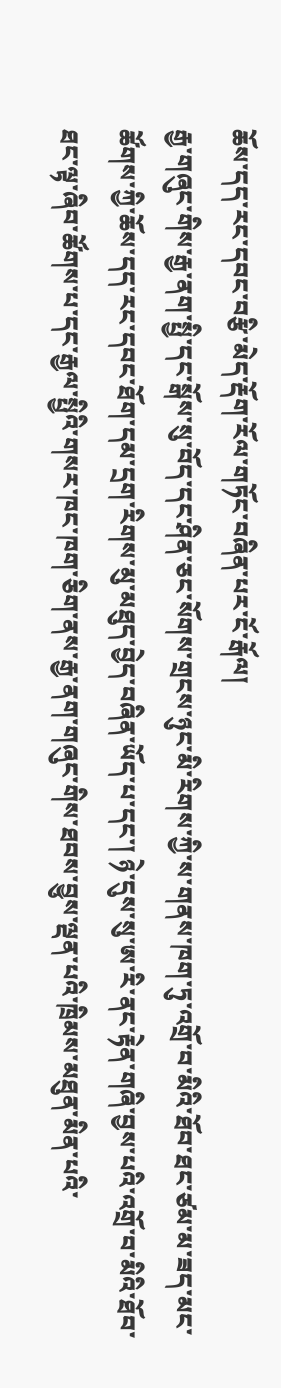ཆོས་དད་རང་དབང་བརྩི་མེད་རྡོག་རོལ་གཏོང་བཞིན་པར་ངོ་རྒོལ།
རྒྱ་གཞུང་གིས་རྒྱ་ནག་སྤྱི་དང་སྒོས་སུ་བོད་དང་ཤིན་ཅང་སོགས་གྲངས་ཉུང་མི་རིགས་ཀྱི་ས་གནས་ཁག་ཏུ་འགྲོ་བ་མིའི་ཐོབ་ཐང་ཙམ་མ་ཟད་མང་ཚོགས་ཀྱི་ཆོས་དད་རང་དབང་ཐོག་དམ་དྲག་རིགས་མུ་མཐུད་བྱེད་བཞིན་ཡོད་པ་དང་། ཉེ་དུས་སུ་ཨ་རི་ནང་རྟེན་གཞི་བྱས་པའི་འགྲོ་བ་མིའི་ཐོབ་ཐང་ལྟ་ཞིབ་ཚོགས་པ་དང་རྒྱལ་སྤྱིའི་གསར་ཁང་ཁག་ཅིག་ནས་རྒྱ་ནག་གཞུང་གིས་ཐབས་བྱུས་ལྡན་པའི་ཁྲིམས་མཐུན་མིན་པའི་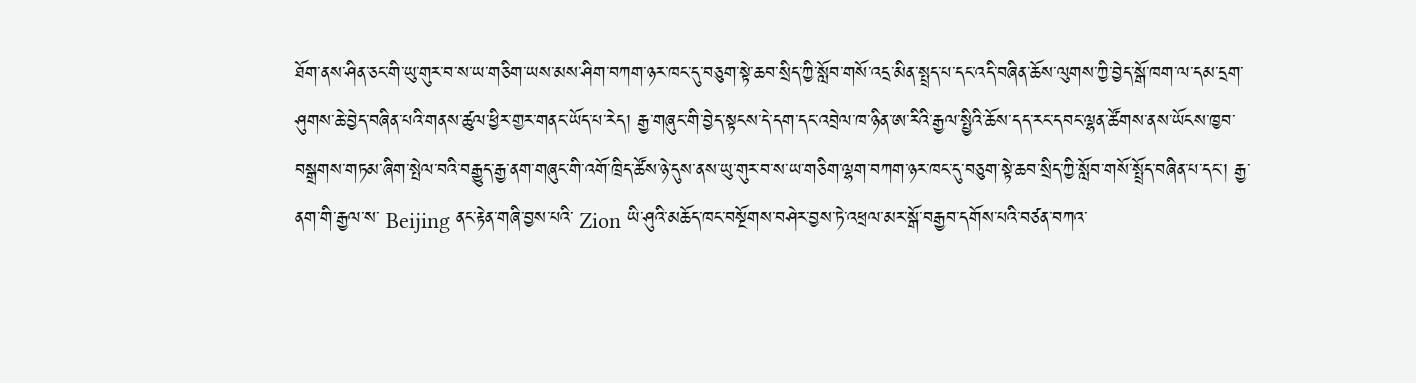ཐོག་ནས་ཤིན་ཅང་གི་ཡུ་གུར་བ་ས་ཡ་གཅིག་ཡས་མས་ཤིག་བཀག་ཉར་ཁང་དུ་བཅུག་སྟེ་ཆབ་སྲིད་ཀྱི་སློབ་གསོ་འདྲ་མིན་སྤྲད་པ་དང་འདི་བཞིན་ཆོས་ལུགས་ཀྱི་བྱེད་སྒོ་ཁག་ལ་དམ་དྲག་ཤུགས་ཆེ་བྱེད་བཞིན་པའི་གནས་ཚུལ་ཕྱིར་གྱར་གནང་ཡོད་པ་རེད། རྒྱ་གཞུང་གི་བྱེད་སྟངས་དེ་དག་དང་འབྲེལ་ཁ་ཉིན་ཨ་རིའི་རྒྱལ་སྤྱིའི་ཆོས་དད་རང་དབང་ལྷན་ཚོགས་ནས་ཡོངས་ཁྱབ་བསྒྲགས་གཏམ་ཞིག་སྤེལ་བའི་བརྒྱུད་རྒྱ་ནག་གཞུང་གི་འགོ་ཁྲིད་ཚོས་ཉེ་དུས་ནས་ཡུ་གུར་བ་ས་ཡ་གཅིག་ལྷག་བཀག་ཉར་ཁང་དུ་བཅུག་སྟེ་ཆབ་སྲིད་ཀྱི་སློབ་གསོ་སྤྲོད་བཞིན་པ་དང་། རྒྱ་ནག་གི་རྒྱལ་ས་ Beijing ནང་རྟེན་གཞི་བྱས་པའི་ Zion ཡི་ཤུའི་མཆོད་ཁང་བསྔོགས་བཤེར་བྱས་ཏེ་འཕྲལ་མར་སྒོ་བརྒྱབ་དགོས་པའི་བཙན་བཀའ་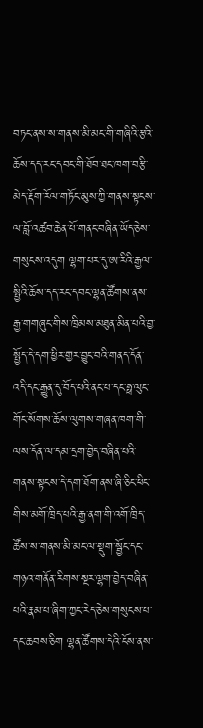བཏང་ནས་ས་གནས་མི་མང་གི་གཞིའི་རྩའི་ཆོས་དད་རང་དབང་གི་ཐོབ་ཐང་ཁག་བརྩི་མེད་རྡོག་རོལ་གཏོང་མུས་ཀྱི་གནས་སྟངས་ལ་བློ་འཚབ་ཆེན་པོ་གནང་བཞིན་ཡོད་ཅེས་གསུངས་འདུག ལྷག་པར་དུ་ཨ་རིའི་རྒྱལ་སྤྱིའི་ཆོས་དད་རང་དབང་ལྷན་ཚོགས་ནས་རྒྱ་གགཞུང་གིས་ཁྲིམས་མཐུན་མིན་པའི་བྱ་སྤྱོད་དེ་དག་ཕྱིར་གྱར་བྱུང་བའི་གནད་དོན་འདི་དང་རྒྱུན་དུ་བོད་པའི་ནང་པ་དང་ཧྥ་ལུང་གོང་སོགས་ཆོས་ལུགས་གཞན་ཁག་གི་ལས་དོན་ལ་དམ་དྲག་བྱེད་བཞིན་པའི་གནས་སྟངས་དེ་དག་ཐོག་ནས་ཞི་ཅིང་ཕིང་གིས་མགོ་ཁྲིད་པའི་རྒྱ་ནག་གི་འགོ་ཁྲིད་ཚོས་ས་གནས་མི་མང་ལ་སྡུག་སྦྱོང་དང་གཉའ་གནོན་རིགས་སྔར་ལྷག་བྱེད་བཞིན་པའི་རྣམ་པ་ཞིག་ཀྱང་རེད་ཅེས་གསུངས་པ་དང་ཆབས་ཅིག ལྷན་ཚོགས་དེའི་ངོས་ནས་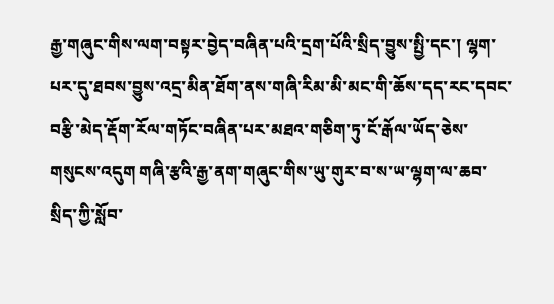རྒྱ་གཞུང་གིས་ལག་བསྟར་བྱེད་བཞིན་པའི་དྲག་པོའི་སྲིད་བྱུས་སྤྱི་དང་། ལྷག་པར་དུ་ཐབས་བྱུས་འདྲ་མིན་ཐོག་ནས་གཞི་རིམ་མི་མང་གི་ཆོས་དད་རང་དབང་བརྩི་མེད་རྡོག་རོལ་གཏོང་བཞིན་པར་མཐའ་གཅིག་ཏུ་ངོ་རྒོལ་ཡོད་ཅེས་གསུངས་འདུག གཞི་རྩའི་རྒྱ་ནག་གཞུང་གིས་ཡུ་གུར་བ་ས་ཡ་ལྷག་ལ་ཆབ་སྲིད་ཀྱི་སློབ་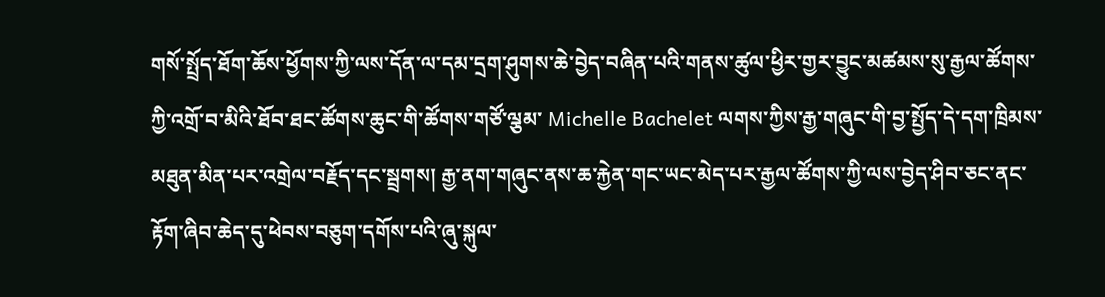གསོ་སྤྲོད་ཐོག་ཆོས་ཕྱོགས་ཀྱི་ལས་དོན་ལ་དམ་དྲག་ཤུགས་ཆེ་བྱེད་བཞིན་པའི་གནས་ཚུལ་ཕྱིར་གྱར་བྱུང་མཚམས་སུ་རྒྱལ་ཚོགས་ཀྱི་འགྲོ་བ་མིའི་ཐོབ་ཐང་ཚོགས་ཆུང་གི་ཚོགས་གཙོ་ལྕམ་ Michelle Bachelet ལགས་ཀྱིས་རྒྱ་གཞུང་གི་བྱ་སྤྱོད་དེ་དག་ཁྲིམས་མཐུན་མིན་པར་འགྲེལ་བརྗོད་དང་སྦྲགས། རྒྱ་ནག་གཞུང་ནས་ཆ་རྐྱེན་གང་ཡང་མེད་པར་རྒྱལ་ཚོགས་ཀྱི་ལས་བྱེད་ཤིབ་ཅང་ནང་རྟོག་ཞིབ་ཆེད་དུ་ཕེབས་བཅུག་དགོས་པའི་ཞུ་སྐུལ་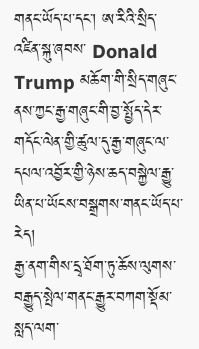གནང་ཡོད་པ་དང་། ཨ་རིའི་སྲིད་འཛིན་སྐུ་ཞབས་ Donald Trump མཆོག་གི་སྲིད་གཞུང་ནས་ཀྱང་རྒྱ་གཞུང་གི་བྱ་སྤྱོད་དེར་གདོང་ལེན་གྱི་ཚུལ་དུ་རྒྱ་གཞུང་ལ་དཔལ་འབྱོར་གྱི་ཉེས་ཆད་བསྐྱེལ་རྒྱུ་ཡིན་པ་ཡོངས་བསྒྲགས་གནང་ཡོད་པ་རེད།
རྒྱ་ནག་གིས་དྲྭ་ཐོག་ཏུ་ཆོས་ལུགས་བརྒྱུད་སྤེལ་གནང་རྒྱུར་བཀག་སྡོམ་སླད་ལག་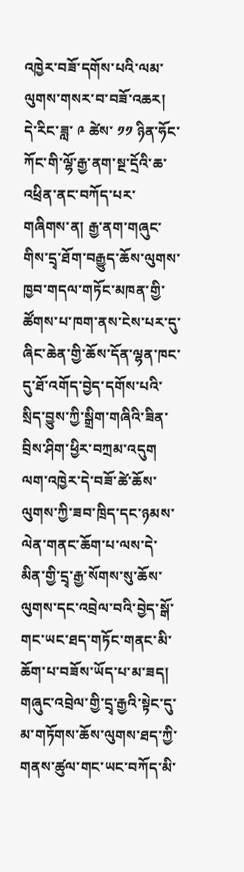འཁྱེར་བཟོ་དགོས་པའི་ལམ་ལུགས་གསར་བ་བཟོ་འཆར།
དེ་རིང་ཟླ་ ༩ ཚེས་ ༡༡ ཉིན་ཧོང་ཀོང་གི་ལྷོ་རྒྱ་ནག་སྔ་དྲོའི་ཆ་འཕྲིན་ནང་བཀོད་པར་གཞིགས་ན། རྒྱ་ནག་གཞུང་གིས་དྲྭ་ཐོག་བརྒྱུད་ཆོས་ལུགས་ཁྱབ་གདལ་གཏོང་མཁན་གྱི་ཚོགས་པ་ཁག་ནས་ངེས་པར་དུ་ཞིང་ཆེན་གྱི་ཆོས་དོན་ལྷན་ཁང་དུ་ཐོ་འགོད་བྱེད་དགོས་པའི་སྲིད་བྱུས་ཀྱི་སྒྲིག་གཞིའི་ཟིན་བྲིས་ཤིག་ཕྱིར་བཀྲམ་འདུག ལག་འཁྱེར་དེ་བཟོ་ཚེ་ཆོས་ལུགས་ཀྱི་ཟབ་ཁྲིད་དང་ཉམས་ལེན་གནང་ཆོག་པ་ལས་དེ་མིན་གྱི་དྲྭ་རྒྱ་སོགས་སུ་ཆོས་ལུགས་དང་འབྲེལ་བའི་བྱེད་སྒོ་གང་ཡང་ཐད་གཏོང་གནང་མི་ཆོག་པ་བཟོས་ཡོད་པ་མ་ཟད།  གཞུང་འབྲེལ་གྱི་དྲྭ་རྒྱའི་སྟེང་དུ་མ་གཏོགས་ཆོས་ལུགས་ཐད་ཀྱི་གནས་ཚུལ་གང་ཡང་བཀོད་མི་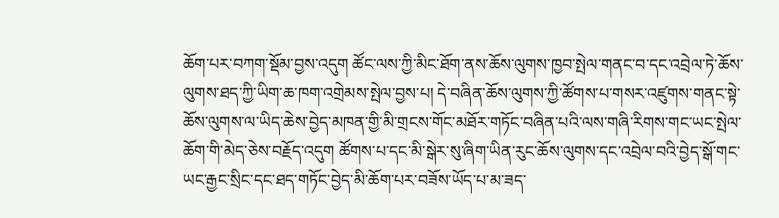ཆོག་པར་བཀག་སྡོམ་བྱས་འདུག ཚོང་ལས་ཀྱི་མིང་ཐོག་ནས་ཆོས་ལུགས་ཁྱབ་སྤེལ་གནང་བ་དང་འབྲེལ་ཏེ་ཆོས་ལུགས་ཐད་ཀྱི་ཡིག་ཆ་ཁག་འགྲེམས་སྤེལ་བྱས་པ། དེ་བཞིན་ཆོས་ལུགས་ཀྱི་ཚོགས་པ་གསར་འཛུགས་གནང་སྟེ་ཆོས་ལུགས་ལ་ཡིད་ཆེས་བྱེད་མཁན་གྱི་མི་གྲངས་གོང་མཐོར་གཏོང་བཞིན་པའི་ལས་གཞི་རིགས་གང་ཡང་སྤེལ་ཆོག་གི་མེད་ཅེས་བརྗོད་འདུག ཚོགས་པ་དང་མི་སྒེར་སུ་ཞིག་ཡིན་རུང་ཆོས་ལུགས་དང་འབྲེལ་བའི་བྱེད་སྒོ་གང་ཡང་རྒྱང་སྲིང་དང་ཐད་གཏོང་བྱེད་མི་ཆོག་པར་བཟོས་ཡོད་པ་མ་ཟད་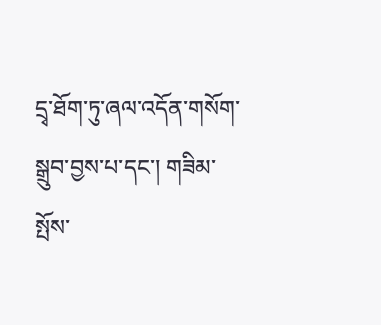དྲྭ་ཐོག་ཏུ་ཞལ་འདོན་གསོག་སྒྲུབ་བྱས་པ་དང་། གཟིམ་སྤོས་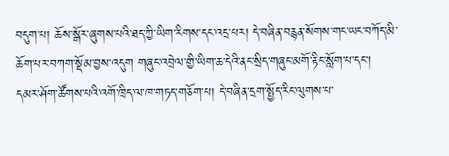བདུག་པ། ཆོས་སྒོར་ཞུགས་པའི་ཐད་ཀྱི་ཡིག་རིགས་དང་འདྲ་པར། དེ་བཞིན་བརྙན་སོགས་གང་ཡང་བཀོད་མི་ཆོག་པར་བཀག་སྡོམ་བྱས་འདུག གཞུང་འབྲེལ་གྱི་ཡིག་ཆ་དེའི་ནང་སྲིད་གཞུང་མགོ་རྟིང་སློག་པ་དང་། དམར་ཤོག་ཚོགས་པའི་འགོ་ཁྲིད་ལ་ཁ་གཏད་གཅོག་པ། དེ་བཞིན་དྲག་སྤྱོད་རིང་ལུགས་པ་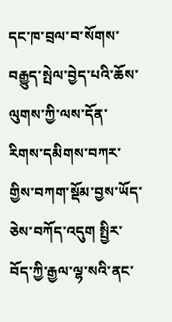དང་ཁ་བྲལ་བ་སོགས་བརྒྱུད་སྤེལ་བྱེད་པའི་ཆོས་ལུགས་ཀྱི་ལས་དོན་རིགས་དམིགས་བཀར་གྱིས་བཀག་སྡོམ་བྱས་ཡོད་ཅེས་བཀོད་འདུག སྤྱིར་བོད་ཀྱི་རྒྱལ་ལྷ་སའི་ནང་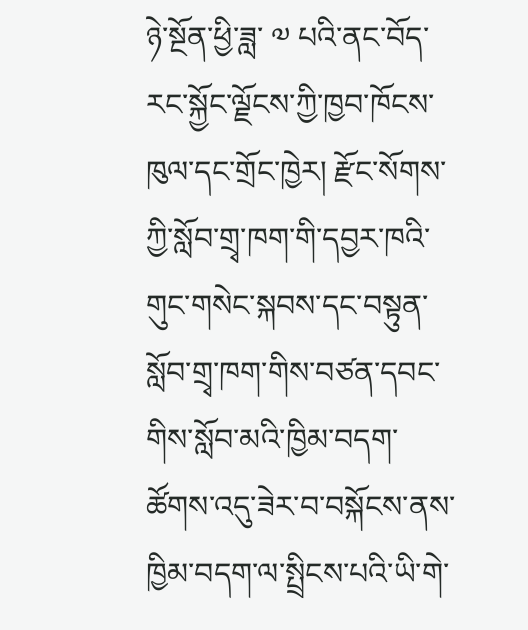ཉེ་སྔོན་ཕྱི་ཟླ་ ༧ པའི་ནང་བོད་རང་སྐྱོང་ལྗོངས་ཀྱི་ཁྱབ་ཁོངས་ཁུལ་དང་གྲོང་ཁྱེར། རྫོང་སོགས་ཀྱི་སློབ་གྲྭ་ཁག་གི་དབྱར་ཁའི་གུང་གསེང་སྐབས་དང་བསྟུན་སློབ་གྲྭ་ཁག་གིས་བཙན་དབང་གིས་སློབ་མའི་ཁྱིམ་བདག་ཚོགས་འདུ་ཟེར་བ་བསྐོངས་ནས་ཁྱིམ་བདག་ལ་སྤྲིངས་པའི་ཡི་གེ་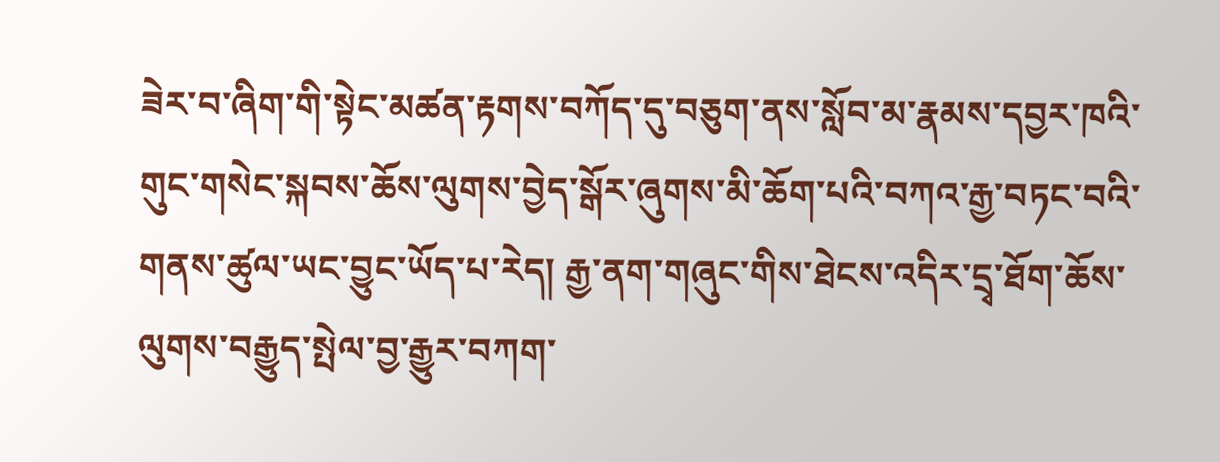ཟེར་བ་ཞིག་གི་སྟེང་མཚན་རྟགས་བཀོད་དུ་བཅུག་ནས་སློབ་མ་རྣམས་དབྱར་ཁའི་གུང་གསེང་སྐབས་ཆོས་ལུགས་བྱེད་སྒོར་ཞུགས་མི་ཆོག་པའི་བཀའ་རྒྱ་བཏང་བའི་གནས་ཚུལ་ཡང་བྱུང་ཡོད་པ་རེད། རྒྱ་ནག་གཞུང་གིས་ཐེངས་འདིར་དྲྭ་ཐོག་ཆོས་ལུགས་བརྒྱུད་སྤེལ་བྱ་རྒྱུར་བཀག་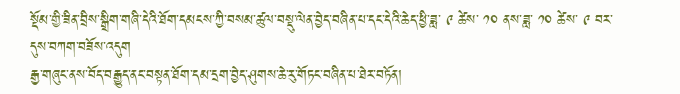སྡོམ་གྱི་ཟིན་བྲིས་སྒྲིག་གཞི་དེའི་ཐོག་དམངས་ཀྱི་བསམ་ཚུལ་བསྡུ་ལེན་བྱེད་བཞིན་པ་དང་དེའི་ཆེད་ཕྱི་ཟླ་ ༩ ཚེས་ ༡༠ ནས་ཟླ་ ༡༠ ཚེས་ ༩ བར་དུས་བཀག་བཟོས་འདུག
རྒྱ་གཞུང་ནས་བོད་བརྒྱུད་ནང་བསྟན་ཐོག་དམ་དྲག་བྱེད་ཤུགས་ཆེ་རུ་གོཏང་བཞིན་པ་ཐེར་བཏོན།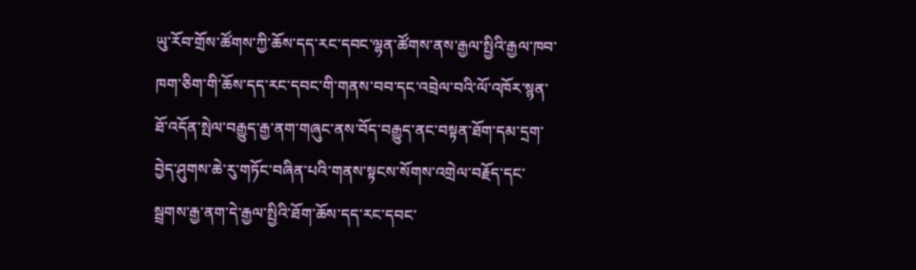ཡུ་རོབ་གྲོས་ཚོགས་ཀྱི་ཆོས་དད་རང་དབང་ལྷན་ཚོགས་ནས་རྒྱལ་སྤྱིའི་རྒྱལ་ཁབ་ཁག་ཅིག་གི་ཆོས་དད་རང་དབང་གི་གནས་བབ་དང་འབྲེལ་བའི་ལོ་འཁོར་སྙན་ཐོ་འདོན་སྤེལ་བརྒྱུད་རྒྱ་ནག་གཞུང་ནས་བོད་བརྒྱུད་ནང་བསྟན་ཐོག་དམ་དྲག་བྱེད་ཤུགས་ཆེ་རུ་གཏོང་བཞིན་པའི་གནས་སྟངས་སོགས་འགྲེལ་བརྗོད་དང་སྦྲགས་རྒྱ་ནག་དེ་རྒྱལ་སྤྱིའི་ཐོག་ཆོས་དད་རང་དབང་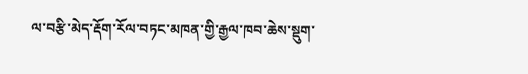ལ་བརྩི་མེད་རྡོག་རོལ་བཏང་མཁན་གྱི་རྒྱལ་ཁབ་ཆེས་སྡུག་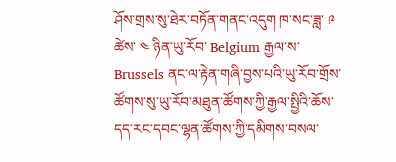ཤོས་གྲས་སུ་ཐེར་བཏོན་གནང་འདུག ཁ་སང་ཟླ་ ༩ ཚེས་ ༤ ཉིན་ཡུ་རོབ་ Belgium རྒྱལ་ས་ Brussels ནང་ལ་རྟེན་གཞི་བྱས་པའི་ཡུ་རོབ་གྲོས་ཚོགས་སུ་ཡུ་རོབ་མཐུན་ཚོགས་ཀྱི་རྒྱལ་སྤྱིའི་ཆོས་དད་རང་དབང་ལྷན་ཚོགས་ཀྱི་དམིགས་བསལ་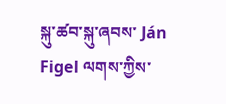སྐུ་ཚབ་སྐུ་ཞབས་ Ján Figel ལགས་ཀྱིས་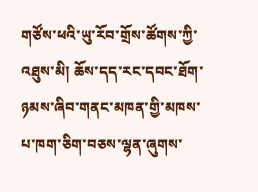གཙོས་ཕའི་ཡུ་རོབ་གྲོས་ཚོགས་ཀྱི་འཐུས་མི། ཆོས་དད་རང་དབང་ཐོག་ཉམས་ཞིབ་གནང་མཁན་གྱི་མཁས་པ་ཁག་ཅིག་བཅས་ལྷན་ཞུགས་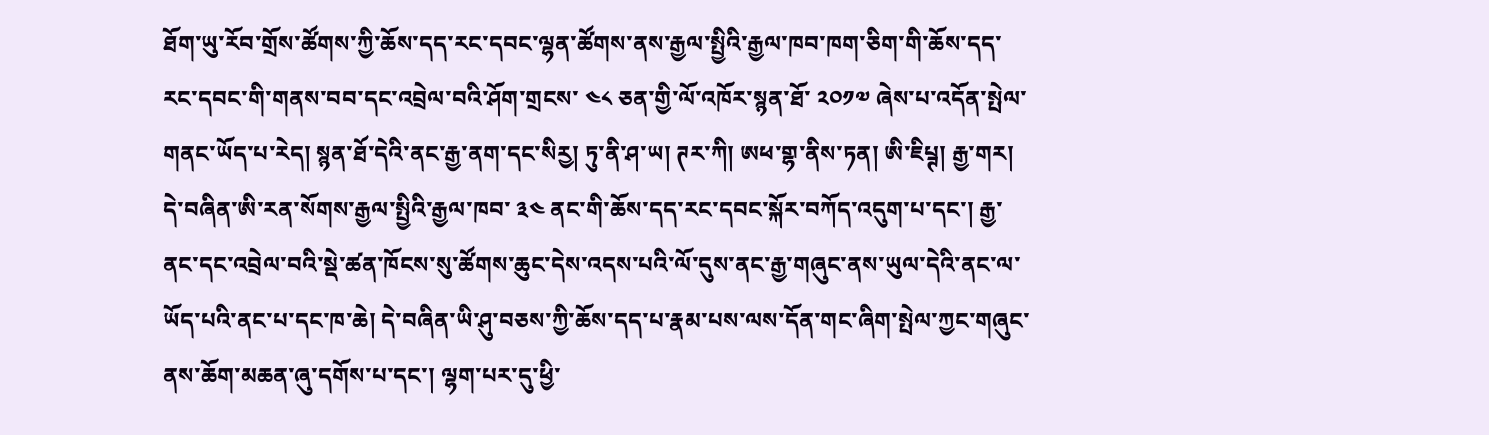ཐོག་ཡུ་རོབ་གྲོས་ཚོགས་ཀྱི་ཆོས་དད་རང་དབང་ལྷན་ཚོགས་ནས་རྒྱལ་སྤྱིའི་རྒྱལ་ཁབ་ཁག་ཅིག་གི་ཆོས་དད་རང་དབང་གི་གནས་བབ་དང་འབྲེལ་བའི་ཤོག་གྲངས་ ༤༨ ཅན་གྱི་ལོ་འཁོར་སྙན་ཐོ་ ༢༠༡༧ ཞེས་པ་འདོན་སྤེལ་གནང་ཡོད་པ་རེད། སྙན་ཐོ་དེའི་ནང་རྒྱ་ནག་དང་སིརྱ། ཏུ་ནི་ཤ་ཡ། ཊར་ཀི། ཨཕ་གྷ་ནིས་ཏན། ཨི་ཇིཔྚ། རྒྱ་གར། དེ་བཞིན་ཨི་རན་སོགས་རྒྱལ་སྤྱིའི་རྒྱལ་ཁབ་ ༣༤ ནང་གི་ཆོས་དད་རང་དབང་སྐོར་བཀོད་འདུག་པ་དང་། རྒྱ་ནང་དང་འབྲེལ་བའི་སྡེ་ཚན་ཁོངས་སུ་ཚོགས་ཆུང་དེས་འདས་པའི་ལོ་དུས་ནང་རྒྱ་གཞུང་ནས་ཡུལ་དེའི་ནང་ལ་ཡོད་པའི་ནང་པ་དང་ཁ་ཆེ། དེ་བཞིན་ཡི་ཤུ་བཅས་ཀྱི་ཆོས་དད་པ་རྣམ་པས་ལས་དོན་གང་ཞིག་སྤེལ་ཀྱང་གཞུང་ནས་ཆོག་མཆན་ཞུ་དགོས་པ་དང་། ལྷག་པར་དུ་ཕྱི་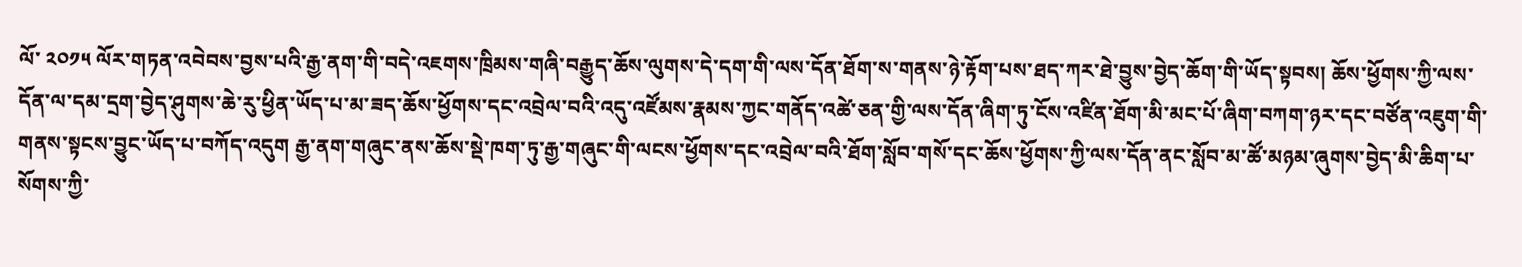ལོ་ ༢༠༡༥ ལོར་གཏན་འབེབས་བྱས་པའི་རྒྱ་ནག་གི་བདེ་འཇགས་ཁྲིམས་གཞི་བརྒྱུད་ཆོས་ལུགས་དེ་དག་གི་ལས་དོན་ཐོག་ས་གནས་ཉེ་རྟོག་པས་ཐད་ཀར་ཐེ་བྱུས་བྱེད་ཆོག་གི་ཡོད་སྟབས། ཆོས་ཕྱོགས་ཀྱི་ལས་དོན་ལ་དམ་དྲག་བྱེད་ཤུགས་ཆེ་རུ་ཕྱིན་ཡོད་པ་མ་ཟད་ཆོས་ཕྱོགས་དང་འབྲེལ་བའི་འདུ་འཛོམས་རྣམས་ཀྱང་གནོད་འཚེ་ཅན་གྱི་ལས་དོན་ཞིག་ཏུ་ངོས་འཛིན་ཐོག་མི་མང་པོ་ཞིག་བཀག་ཉར་དང་བཙོན་འཇུག་གི་གནས་སྟངས་བྱུང་ཡོད་པ་བཀོད་འདུག རྒྱ་ནག་གཞུང་ནས་ཆོས་སྡེ་ཁག་ཏུ་རྒྱ་གཞུང་གི་ལངས་ཕྱོགས་དང་འབྲེལ་བའི་ཐོག་སློབ་གསོ་དང་ཆོས་ཕྱོགས་ཀྱི་ལས་དོན་ནང་སློབ་མ་ཚོ་མཉམ་ཞུགས་བྱེད་མི་ཆིག་པ་སོགས་ཀྱི་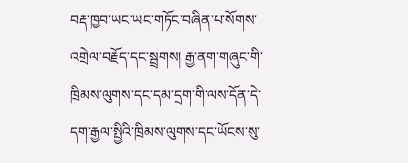བརྡ་ཁྱབ་ཡང་ཡང་གཏོང་བཞིན་པ་སོགས་འགྲེལ་བརྗོད་དང་སྦྲགས། རྒྱ་ནག་གཞུང་གི་ཁྲིམས་ལུགས་དང་དམ་དྲག་གི་ལས་དོན་དེ་དག་རྒྱལ་སྤྱིའི་ཁྲིམས་ལུགས་དང་ཡོངས་སུ་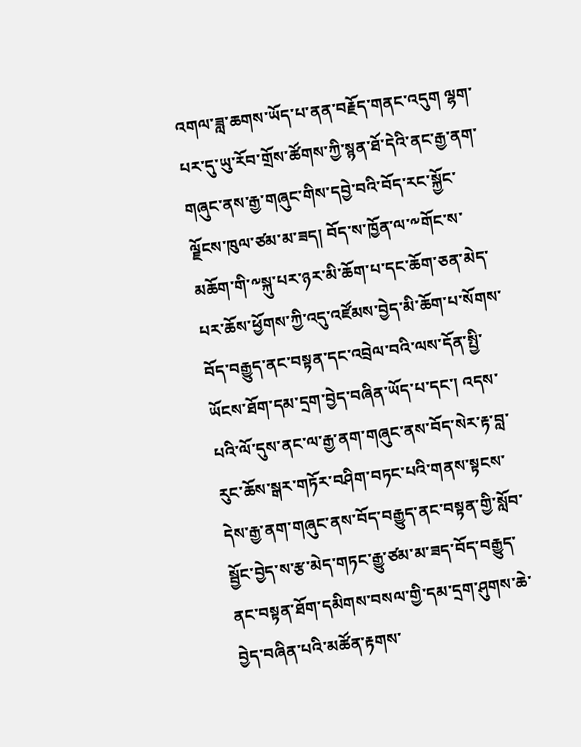འགལ་ཟླ་ཆགས་ཡོད་པ་ནན་བརྗོད་གནང་འདུག ལྷག་པར་དུ་ཡུ་རོབ་གྲོས་ཚོགས་ཀྱི་སྙན་ཐོ་དེའི་ནང་རྒྱ་ནག་གཞུང་ནས་རྒྱ་གཞུང་གིས་དབྱེ་བའི་བོད་རང་སྐྱོང་ལྗོངས་ཁུལ་ཙམ་མ་ཟད། བོད་ས་ཁྱོན་ལ་༸གོང་ས་མཆོག་གི་༸སྐུ་པར་ཉར་མི་ཆོག་པ་དང་ཆོག་ཅན་མེད་པར་ཆོས་ཕྱོགས་ཀྱི་འདུ་འཛོམས་བྱེད་མི་ཆོག་པ་སོགས་བོད་བརྒྱུད་ནང་བསྟན་དང་འབྲེལ་བའི་ལས་དོན་སྤྱི་ཡོངས་ཐོག་དམ་དྲག་བྱེད་བཞིན་ཡོད་པ་དང་། འདས་པའི་ལོ་དུས་ནང་ལ་རྒྱ་ནག་གཞུང་ནས་བོད་སེར་རྟ་བླ་རུང་ཆོས་སྒར་གཏོར་བཤིག་བཏང་པའི་གནས་སྟངས་དེས་རྒྱ་ནག་གཞུང་ནས་བོད་བརྒྱུད་ནང་བསྟན་གྱི་སློབ་སྦྱོང་བྱེད་ས་རྩ་མེད་གཏང་རྒྱུ་ཙམ་མ་ཟད་བོད་བརྒྱུད་ནང་བསྟན་ཐོག་དམིགས་བསལ་གྱི་དམ་དྲག་ཤུགས་ཆེ་བྱེད་བཞིན་པའི་མཚོན་རྟགས་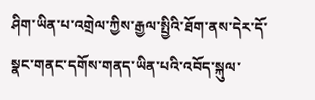ཤིག་ཡིན་པ་འགྲེལ་ཀྱིས་རྒྱལ་སྤྱིའི་ཐོག་ནས་དེར་དོ་སྣང་གནང་དགོས་གནད་ཡིན་པའི་འབོད་སྐུལ་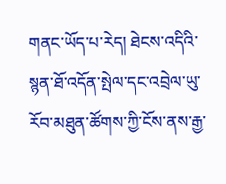གནང་ཡོད་པ་རེད། ཐེངས་འདིའི་སྙན་ཐོ་འདོན་སྤེལ་དང་འབྲེལ་ཡུ་རོབ་མཐུན་ཚོགས་ཀྱི་ངོས་ནས་རྒྱ་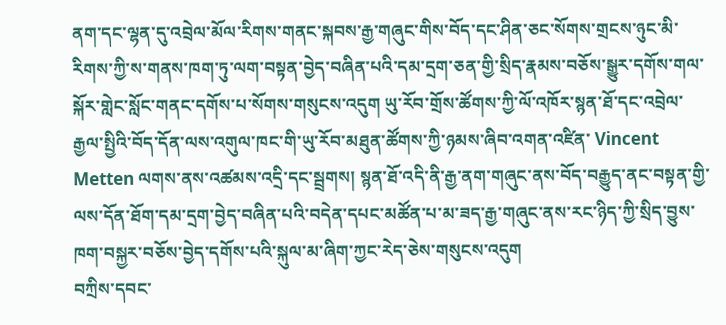ནག་དང་ལྷན་དུ་འབྲེལ་མོལ་རིགས་གནང་སྐབས་རྒྱ་གཞུང་གིས་བོད་དང་ཤིན་ཅང་སོགས་གྲངས་ཉུང་མི་རིགས་ཀྱི་ས་གནས་ཁག་ཏུ་ལག་བསྟན་བྱེད་བཞིན་པའི་དམ་དྲག་ཅན་གྱི་སྲིད་རྣམས་བཅོས་སྒྱུར་དགོས་གལ་སྐོར་གླེང་སློང་གནང་དགོས་པ་སོགས་གསུངས་འདུག ཡུ་རོབ་གྲོས་ཚོགས་ཀྱི་ལོ་འཁོར་སྙན་ཐོ་དང་འབྲེལ་རྒྱལ་སྤྱིའི་བོད་དོན་ལས་འགུལ་ཁང་གི་ཡུ་རོབ་མཐུན་ཚོགས་ཀྱི་ཉམས་ཞིབ་འགན་འཛིན་ Vincent Metten ལགས་ནས་འཚམས་འདྲི་དང་སྦྲགས། སྙན་ཐོ་འདི་ནི་རྒྱ་ནག་གཞུང་ནས་བོད་བརྒྱུད་ནང་བསྟན་གྱི་ལས་དོན་ཐོག་དམ་དྲག་བྱེད་བཞིན་པའི་བདེན་དཔང་མཚོན་པ་མ་ཟད་རྒྱ་གཞུང་ནས་རང་ཉིད་ཀྱི་སྲིད་བྱུས་ཁག་བསྐྱར་བཅོས་བྱེད་དགོས་པའི་སྐུལ་མ་ཞིག་ཀྱང་རེད་ཅེས་གསུངས་འདུག
བཀྲིས་དབང་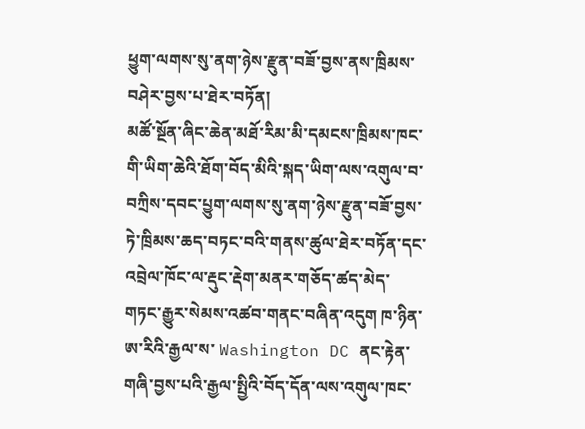ཕྱུག་ལགས་སུ་ནག་ཉེས་རྫུན་བཟོ་བྱས་ནས་ཁྲིམས་བཤེར་བྱས་པ་ཐེར་བཏོན།
མཚོ་སྔོན་ཞིང་ཆེན་མཐོ་རིམ་མི་དམངས་ཁྲིམས་ཁང་གི་ཡིག་ཆེའི་ཐོག་བོད་མིའི་སྐད་ཡིག་ལས་འགུལ་བ་བཀྲིས་དབང་པྱུག་ལགས་སུ་ནག་ཉེས་རྫུན་བཟོ་བྱས་ཏེ་ཁྲིམས་ཆད་བཏང་བའི་གནས་ཚུལ་ཐེར་བཏོན་དང་འབྲེལ་ཁོང་ལ་རྡུང་རྡེག་མནར་གཅོད་ཚད་མེད་གཏང་རྒྱུར་སེམས་འཚབ་གནང་བཞིན་འདུག ཁ་ཉིན་ཨ་རིའི་རྒྱལ་ས་ Washington DC ནང་རྟེན་གཞི་བྱས་པའི་རྒྱལ་སྤྱིའི་བོད་དོན་ལས་འགུལ་ཁང་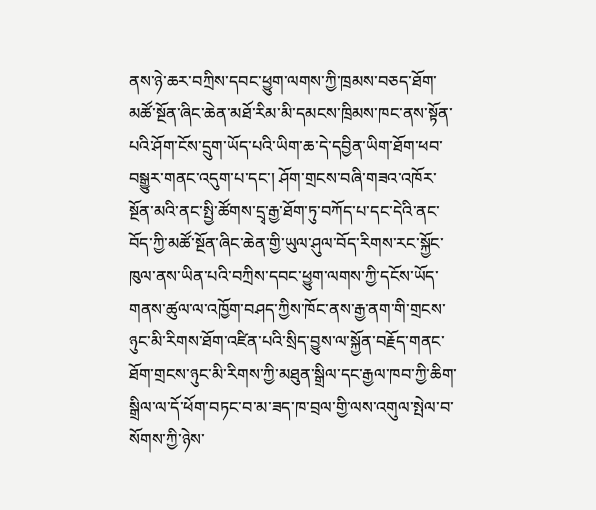ནས་ཉེ་ཆར་བཀྲིས་དབང་ཕྱུག་ལགས་ཀྱི་ཁྲམས་བཅད་ཐོག་མཚོ་སྔོན་ཞིང་ཆེན་མཐོ་རིམ་མི་དམངས་ཁྲིམས་ཁང་ནས་སྟོན་པའི་ཤོག་ངོས་དྲུག་ཡོད་པའི་ཡིག་ཆ་དེ་དབྱིན་ཡིག་ཐོག་ཕབ་བསྒྱུར་གནང་འདུག་པ་དང་། ཤོག་གྲངས་བཞི་གཟའ་འཁོར་སྔོན་མའི་ནང་སྤྱི་ཚོགས་དྲྭ་རྒྱ་ཐོག་ཏུ་བཀོད་པ་དང་དེའི་ནང་བོད་ཀྱི་མཚོ་སྔོན་ཞིང་ཆེན་གྱི་ཡུལ་ཤུལ་བོད་རིགས་རང་སྐྱོང་ཁུལ་ནས་ཡིན་པའི་བཀྲིས་དབང་ཕྱུག་ལགས་ཀྱི་དངོས་ཡོད་གནས་ཚུལ་ལ་འཁྱོག་བཤད་ཀྱིས་ཁོང་ནས་རྒྱ་ནག་གི་གྲངས་ཉུང་མི་རིགས་ཐོག་འཛིན་པའི་སྲིད་བྱུས་ལ་སྐྱོན་བརྗོད་གནང་ཐོག་གྲངས་ཉུང་མི་རིགས་ཀྱི་མཐུན་སྒྲིལ་དང་རྒྱལ་ཁབ་ཀྱི་ཆིག་སྒྲིལ་ལ་དོ་ཕོག་བཏང་བ་མ་ཟད་ཁ་བྲལ་གྱི་ལས་འགུལ་སྤེལ་བ་སོགས་ཀྱི་ཉེས་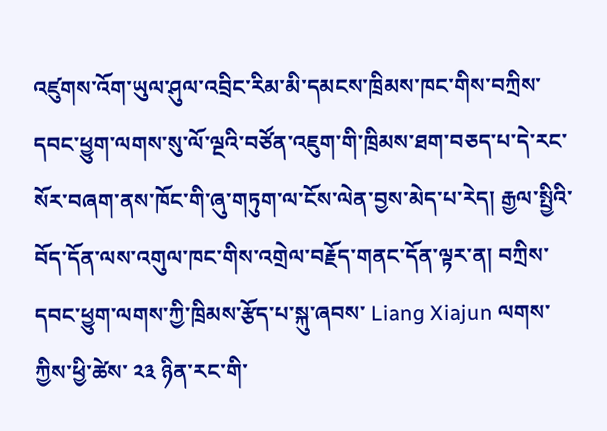འཛུགས་འོག་ཡུལ་ཤུལ་འབྲིང་རིམ་མི་དམངས་ཁྲིམས་ཁང་གིས་བཀྲིས་དབང་ཕྱུག་ལགས་སུ་ལོ་ལྔའི་བཙོན་འཇུག་གི་ཁྲིམས་ཐག་བཅད་པ་དེ་རང་སོར་བཞག་ནས་ཁོང་གི་ཞུ་གཏུག་ལ་ངོས་ལེན་བྱས་མེད་པ་རེད། རྒྱལ་སྤྱིའི་བོད་དོན་ལས་འགུལ་ཁང་གིས་འགྲེལ་བརྗོད་གནང་དོན་ལྟར་ན། བཀྲིས་དབང་ཕྱུག་ལགས་ཀྱི་ཁྲིམས་རྩོད་པ་སྐུ་ཞབས་ Liang Xiajun ལགས་ཀྱིས་ཕྱི་ཚེས་ ༢༣ ཉིན་རང་གི་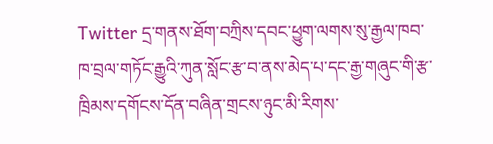Twitter དྲ་གནས་ཐོག་བཀྲིས་དབང་ཕྱུག་ལགས་སུ་རྒྱལ་ཁབ་ཁ་བྲལ་གཏོང་རྒྱུའི་ཀུན་སློང་རྩ་བ་ནས་མེད་པ་དང་རྒྱ་གཞུང་གི་རྩ་ཁྲིམས་དགོངས་དོན་བཞིན་གྲངས་ཉུང་མི་རིགས་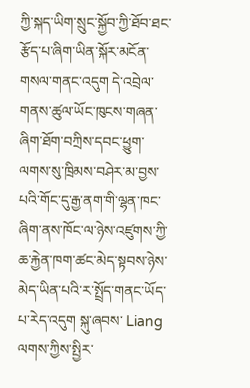ཀྱི་སྐད་ཡིག་སྲུང་སྐྱོབ་ཀྱི་ཐོབ་ཐང་རྩོད་པ་ཞིག་ཡིན་སྐོར་མངོན་གསལ་གནང་འདུག དེ་འབྲེལ་གནས་ཚུལ་ཡོང་ཁུངས་གཞན་ཞིག་ཐོག་བཀྲིས་དབང་ཕྱུག་ལགས་སུ་ཁྲིམས་བཤེར་མ་བྱས་པའི་གོང་དུ་རྒྱ་ནག་གི་ལྷན་ཁང་ཞིག་ནས་ཁོང་ལ་ཉེས་འཛུགས་ཀྱི་ཆ་རྐྱེན་ཁག་ཚང་མེད་སྟབས་ཉེས་མེད་ཡིན་པའི་ར་སྤྲོད་གནང་ཡོད་པ་རེད་འདུག སྐུ་ཞབས་ Liang ལགས་ཀྱིས་སྤྱིར་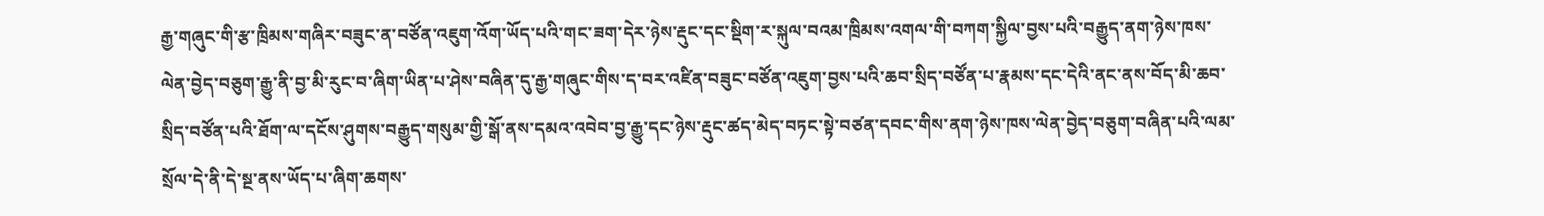རྒྱ་གཞུང་གི་རྩ་ཁྲིམས་གཞིར་བཟུང་ན་བཙོན་འཇུག་འོག་ཡོད་པའི་གང་ཟག་དེར་ཉེས་རྡུང་དང་སྡིག་ར་སྐུལ་བའམ་ཁྲིམས་འགལ་གི་བཀག་སྐྱིལ་བྱས་པའི་བརྒྱུད་ནག་ཉེས་ཁས་ལེན་བྱེད་བཅུག་རྒྱུ་ནི་བྱ་མི་རུང་བ་ཞིག་ཡིན་པ་ཤེས་བཞིན་དུ་རྒྱ་གཞུང་གིས་ད་བར་འཛིན་བཟུང་བཙོན་འཇུག་བྱས་པའི་ཆབ་སྲིད་བཙོན་པ་རྣམས་དང་དེའི་ནང་ནས་བོད་མི་ཆབ་སྲིད་བཙོན་པའི་ཐོག་ལ་དངོས་ཤུགས་བརྒྱུད་གསུམ་གྱི་སྒོ་ནས་དམའ་འབེབ་བྱ་རྒྱུ་དང་ཉེས་རྡུང་ཚད་མེད་བཏང་སྟེ་བཙན་དབང་གིས་ནག་ཉེས་ཁས་ལེན་བྱེད་བཅུག་བཞིན་པའི་ལམ་སྲོལ་དེ་ནི་དེ་སྔ་ནས་ཡོད་པ་ཞིག་ཆགས་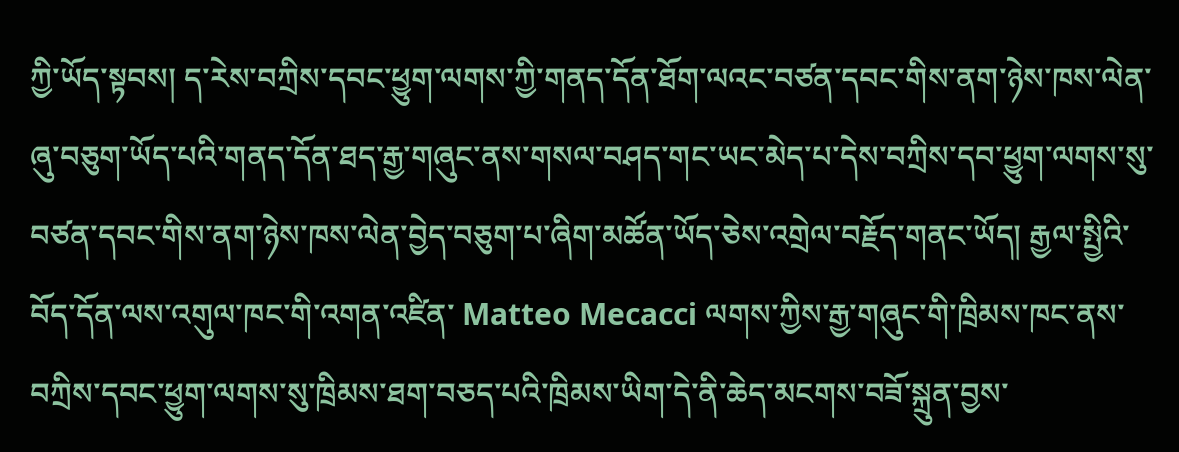ཀྱི་ཡོད་སྟབས། ད་རེས་བཀྲིས་དབང་ཕྱུག་ལགས་ཀྱི་གནད་དོན་ཐོག་ལའང་བཙན་དབང་གིས་ནག་ཉེས་ཁས་ལེན་ཞུ་བཅུག་ཡོད་པའི་གནད་དོན་ཐད་རྒྱ་གཞུང་ནས་གསལ་བཤད་གང་ཡང་མེད་པ་དེས་བཀྲིས་དབ་ཕྱུག་ལགས་སུ་བཙན་དབང་གིས་ནག་ཉེས་ཁས་ལེན་བྱེད་བཅུག་པ་ཞིག་མཚོན་ཡོད་ཅེས་འགྲེལ་བརྗོད་གནང་ཡོད། རྒྱལ་སྤྱིའི་བོད་དོན་ལས་འགུལ་ཁང་གི་འགན་འཛིན་ Matteo Mecacci ལགས་ཀྱིས་རྒྱ་གཞུང་གི་ཁྲིམས་ཁང་ནས་བཀྲིས་དབང་ཕྱུག་ལགས་སུ་ཁྲིམས་ཐག་བཅད་པའི་ཁྲིམས་ཡིག་དེ་ནི་ཆེད་མངགས་བཟོ་སྐྲུན་བྱས་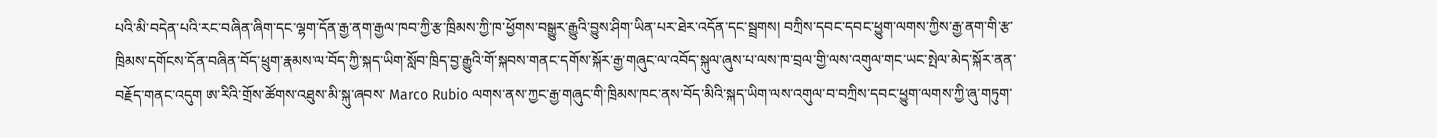པའི་མི་བདེན་པའི་རང་བཞིན་ཞིག་དང་ལྷག་དོན་རྒྱ་ནག་རྒྱལ་ཁབ་ཀྱི་རྩ་ཁྲིམས་ཀྱི་ཁ་ཕྱོགས་བསྒྱུར་རྒྱུའི་བྱུས་ཤིག་ཡིན་པར་ཐེར་འདོན་དང་སྦྲགས། བཀྲིས་དབང་དབང་ཕྱུག་ལགས་ཀྱིས་རྒྱ་ནག་གི་རྩ་ཁྲིམས་དགོངས་དོན་བཞིན་བོད་ཕྲུག་རྣམས་ལ་བོད་ཀྱི་སྐད་ཡིག་སློབ་ཁྲིད་བྱ་རྒྱུའི་གོ་སྐབས་གནང་དགོས་སྐོར་རྒྱ་གཞུང་ལ་འབོད་སྐུལ་ཞུས་པ་ལས་ཁ་བྲལ་གྱི་ལས་འགུལ་གང་ཡང་སྤེལ་མེད་སྐོར་ནན་བརྗོད་གནང་འདུག ཨ་རིའི་གྲོས་ཚོགས་འཐུས་མི་སྐུ་ཞབས་ Marco Rubio ལགས་ནས་ཀྱང་རྒྱ་གཞུང་གི་ཁྲིམས་ཁང་ནས་བོད་མིའི་སྐད་ཡིག་ལས་འགུལ་བ་བཀྲིས་དབང་ཕྱུག་ལགས་ཀྱི་ཞུ་གཏུག་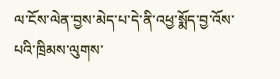ལ་ངོས་ལེན་བྱས་མེད་པ་དེ་ནི་འཕྱ་སྨོད་བྱ་འོས་པའི་ཁྲིམས་ལུགས་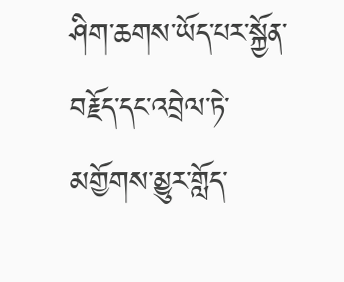ཤིག་ཆགས་ཡོད་པར་སྐྱོན་བརྗོད་དང་འབྲེལ་ཏེ་མགྱོགས་མྱུར་གློད་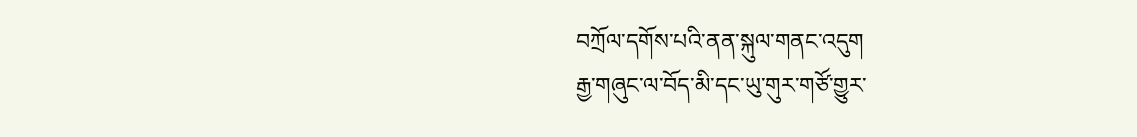བཀྲོལ་དགོས་པའི་ནན་སྐུལ་གནང་འདུག
རྒྱ་གཞུང་ལ་བོད་མི་དང་ཡུ་གུར་གཙོ་གྱུར་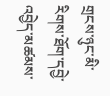གྲངས་ཉུང་མི་རིགས་ཐོག་དབྱེ་འབྱེད་མཚམས་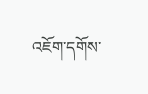འཇོག་དགོས་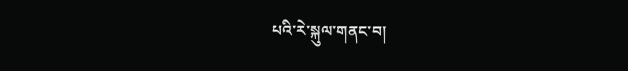པའི་རེ་སྐུལ་གནང་བ།